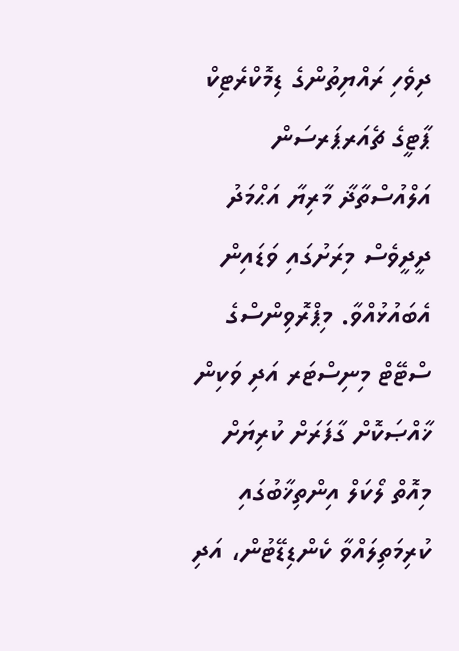ދިވެހި ރައްޔިތުންގެ ޑިމޮކްރެޓިކް ޕާޓީގެ ޗެއަރޕަރސަން އަލްއުސްތާޛާ މާރިޔާ އަޙްމަދު ދީދީވެސް މިރަށުގައި ވަޑައިން އެބައުޅުއްވާ. މިޕްރޮވިންސްގެ ސްޓޭޓް މިނިސްޓަރ އަދި ވަކިން ޚާއްޞަކޮށް ގާފަރަށް ކުރިޔަށް މިއޮތް ލޯކަލް އިންތިޚާބުގައި ކުރިމަތިލައްވާ ކެންޑިޑޭޓުން، އަދި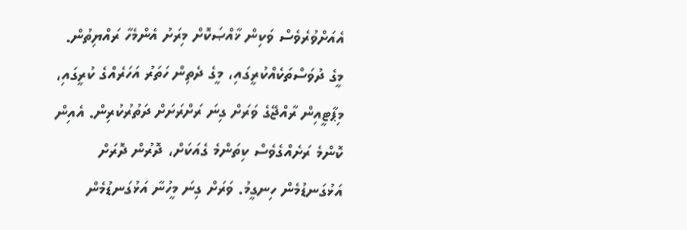އެއަށްވުރެވެސް ވަކިން ޚާއްޞަކޮށް މިރަށު އެންމެހާ ރައްޔިތުން.
މީގެ ދުވަސްތަކެއްކުރީގައި، މީގެ ދެތިން ހަތަރު އަހަރެއްގެ ކުރީގައި، މިޕާޓީއިން ރާއްޖޭގެ ވަރަށް ގިނަ ރަށްރަށަށް ދަތުރުކުރިން. އެއިން ކޮންމެ ރަށެއްގެވެސް ކިތަންމެ ގެއަކަށް، ދޮރުން ދޮރަށް އަޅުގަނޑުމެން ހިނގީމު. ވަރަށް ގިނަ މީހުނާ އަޅުގަނޑުމެން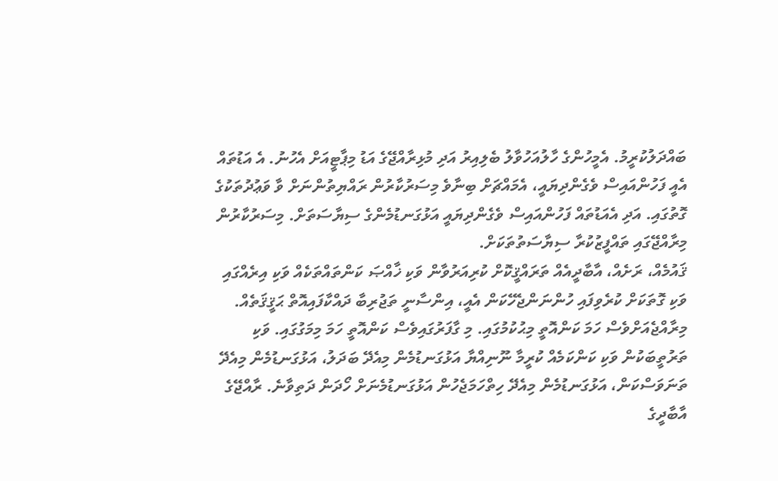ބައްދަލުކުރީމު. އެމީހުންގެ ހާލުއަހުވާލު ބެލިއިރު އަދި މުޅިރާއްޖޭގެ އަޑު މިޕާޓީއަށް އެހުނު. އެ އަޑުތައް އެއީ ފަހުންއައިސް ވެގެންދިޔައީ، އެމައްޗަށް ބިނާވެ މިސަރުކާރުން ރައްޔިތުންނަށް ވާ ވަޢުދުތަކުގެ ގޮތުގައި. އަދި އެއަޑުތައް ފަހުންއައިސް ވެގެންދިޔައީ އަޅުގަނޑުމެންގެ ސިޔާސަތަށް. މިސަރުކާރުން މިރާއްޖޭގައި ތައްފީޒުކުރާ ސިޔާސަތުތަކަށް.
ޤައުމެއް، ރަށެއް، އާބާދީއެއް ތަރައްޤީކޮށް ކުރިއަރުވާން ވަކި ޚާއްޞަ ކަންތައްތަކެއް ވަކި އިރެއްގައި ވަކި ގޮތަކަށް ކުރެވިފައި ހުންނަންޖެހޭކަން އެއީ، އިންސާނީ ތަޖުރިބާ ދައްކާފައިއޮތް ޙަޤީޤަތެއް. މިރާއްޖެއަށްވެސް ހަމަ ކަންއޮތީ މިޙުކުމުގައި. މި ގާފަރުގައިވެސް ކަންއޮތީ ހަމަ މިމަގުގައި. ވަކި ތަރުތީބަކުން ވަކި ކަންކަމެއް ކުރީމާ ނޫނިއްޔާ އަޅުގަނޑުމެން މިއެދޭ ބަދަލު، އަޅުގަނޑުމެން މިއެދޭ ތަނަވަސްކަން، އަޅުގަނޑުމެން މިއެދޭ ހިތްހަމަޖެހުން އަޅުގަނޑުމެނަށް ހޯދަން ދަތިވާނެ. ރާއްޖޭގެ އާބާދީގެ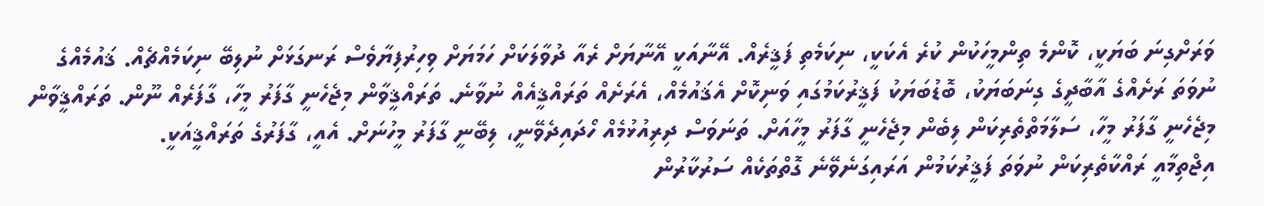ވަރަށްގިނަ ބަޔަކީ، ކޮންމެ ތިންމީހަކުން ކުރެ އެކަކީ، ނިކަމެތި ފަޤީރެއް. އޭނާއަކީ އޭނާޔަށް ރެއާ ދުވާލަކަށް ހަމަޔަށް ވިހިރުފިޔާވެސް ރަނގަޅަށް ނުލިބޭ ނިކަމެއްޗެއް. ޤައުމެއްގެ ނުވަތަ ރަށެއްގެ އާބާދީގެ ގިނަބަޔަކު، ބޮޑުބަޔަކު ފަޤީރުކަމުގައި ވަނިކޮށް އެޤައުމެއް، އެރަށެއް ތަރައްޤީއެއް ނުވާނެ. ތަރައްޤީވާން މިޖެހެނީ ގާފަރު މީހާ، ގާފަރެއް ނޫން. ތަރައްޤީވާން މިޖެހެނީ ގާފަރު މީހާ، ސަލާމަތްތެރިކަން ލިބެން މިޖެހެނީ ގާފަރު މީހާއަށް. ތަނަވަސް ދިރިއުޅުމެއް ހޯދައިދެވޭނީ، ލިބޭނީ ގާފަރު މީހުނަށް. އެއީ، ގާފަރުގެ ތަރައްޤީއަކީ.
އިޖްތިމާއީ ރައްކާތެރިކަން ނުވަތަ ފަޤީރުކަމުން އަރައިގަނެވޭނެ ގޮތްތަކެއް ސަރުކާރުން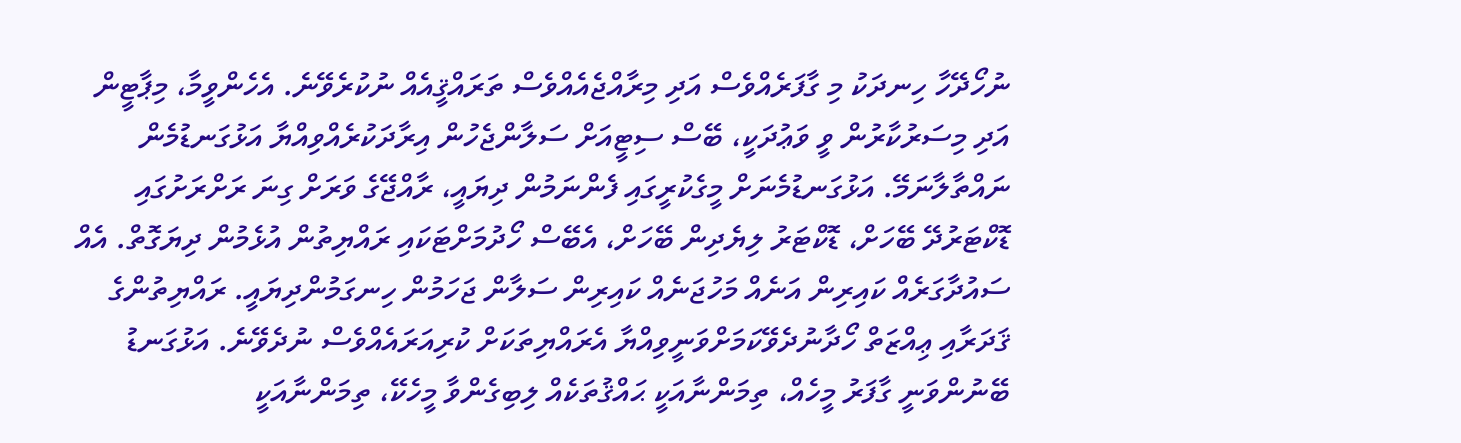ނުހޯދޭހާ ހިނދަކު މި ގާފަރެއްވެސް އަދި މިރާއްޖެއެއްވެސް ތަރައްޤީއެއް ނުކުރެވޭނެ. އެހެންވީމާ، މިޕާޓީން އަދި މިސަރުކާރުން ވީ ވަޢުދަކީ، ބޭސް ސިޓީއަށް ސަލާންޖެހުން އިރާދަކުރެއްވިއްޔާ އަޅުގަނޑުމެން ނައްތާލާނަމޭ. އަޅުގަނޑުމެނަށް މީގެކުރީގައި ފެންނަމުން ދިޔައީ، ރާއްޖޭގެ ވަރަށް ގިނަ ރަށްރަށުގައި ޑޮކްޓަރުދޭ ބޭހަށް، ޑޮކްޓަރު ލިޔެދިން ބޭހަށް، އެބޭސް ހޯދުމަށްޓަކައި ރައްޔިތުން އުޅެމުން ދިޔަގޮތް. އެއް ސައުދާގަރެއް ކައިރިން އަނެއް މަހުޖަނެއް ކައިރިން ސަލާން ޖަހަމުން ހިނގަމުންދިޔައީ. ރައްޔިތުންގެ ޤަދަރާއި ޢިއްޒަތް ހޯދާނުދެވޭކަމަށްވަނީވިއްޔާ އެރައްޔިތަކަށް ކުރިއަރައެއްވެސް ނުދެވޭނެ. އަޅުގަނޑު ބޭނުންވަނީ ގާފަރު މީހެއް، ތިމަންނާއަކީ ޙައްޤުތަކެއް ލިބިގެންވާ މީހެކޭ، ތިމަންނާއަކީ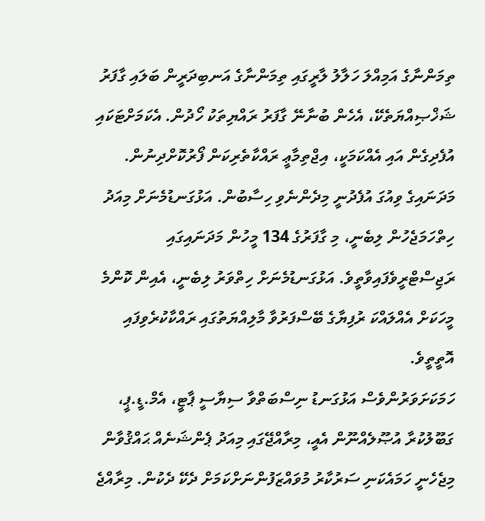ތިމަންނާގެ އަމިއްލަ ހަލާލު ލާރީގައި ތިމަންނާގެ އަނބިދަރީން ބަލައި ގާފަރު ޝަޚްޞިއްޔަތެކޭ، އެހެން ބުނާނޭ ގާފަރު ރައްޔިތަކު ހޯދުން. އެކަމަށްޓަކައި އުފެދިގެން އައި އެއްކަމަކީ، އިޖްތިމާޢީ ރައްކާތެރިކަން ފޯރުކޮށްދިނުން. މަދަނައިގެ ވިއުގަ އުފެދުނީ މިދެންނެވި ހިސާބުން. އަޅުގަނޑުމެނަށް މިއަދު ހިތްހަމަޖެހުން ލިބެނީ، މި ގާފަރުގެ 134 މީހުން މަދަނައިގައި ރަޖިސްޓްރީވެފައިވާތީވެ. އަޅުގަނޑުމެނަށް ހިތްވަރު ލިބެނީ، އެއިން ކޮންމެ މީހަކަށް އެއްލައްކަ ރުފިޔާގެ ބޭސްފަރުވާ މާލިއްޔަތުގައި ރައްކާކުރެވިފައި އޮތީތީވެ.
ހަމަކަށަވަރުންވެސް އަޅުގަނޑު ނިސްބަތްވާ ސިޔާސީ ޕާޓީ، އެމް.ޑީ.ޕީ، ގަބޫލުކުރާ އުޞޫލެއްނޫން އެއީ، މިރާއްޖޭގައި މިއަދު ޕެންޝަނެއް ޙައްޤުވާން މިޖެހެނީ ހަމައެކަނި ސަރުކާރު މުވައްޒަފުންނަށްކަމަށް ދެކޭ ދެކުން. މިރާއްޖެ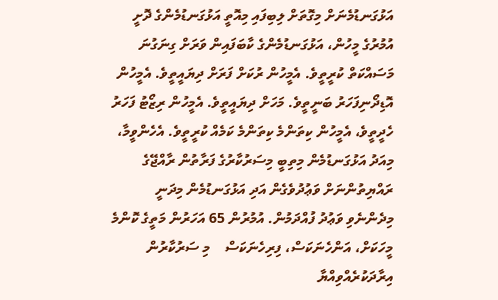އަޅުގަނޑުމެނަށް މިގޮތަށް ލިބިފައި މިއޮތީ އަޅުގަނޑުމެންގެ ދޮށީ އުމުރުގެ މީހުން، އަޅުގަނޑުމެންގެ ކާބަފައިން ވަރަށް ގިނަގުނަ މަސައްކަތް ކުރީތީވެ. އެމީހުން ރުކަށް ފަރަށް ދިޔައީތީވެ. އެމީހުން އޮޑިދޯނިފަހަރު ބަނީތީވެ. މަހަށް ދިޔައީތީވެ. އެމީހުން ރިޒޯޓު ފަހަރު ހެދީތީވެ، އެމީހުން ކިތަންމެ ކިތަންމެ ކަމެއް ކުރީތީވެ. އެހެންވީމާ، މިއަދު އަޅުގަނޑުމެން މިތިބީ މިސަރުކާރުގެ ފަރާތުން ރާއްޖޭގެ ރައްޔިތުންނަށް ވަޢުދުވެގެން އަދި އަޅުގަނޑުމެން މިދަނީ މިދެންނެވި ވަޢުދު ފުއްދަމުން. އުމުރުން 65 އަހަރުން މަތީގެ ކޮންމެ މީހަކަށް، އަންހެނަކަސް، ފިރިހެނަކަސް    މި ސަރުކާރުން އިރާދަކުރެއްވިއްޔާ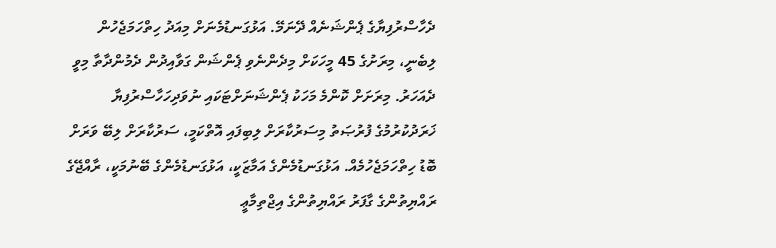ދެހާސްރުފިޔާގެ ޕެންޝަނެއް ދޭނަމޭ. އަޅުގަނޑުމެނަށް މިއަދު ހިތްހަމަޖެހުން ލިބެނީ، މިރަށުގެ 45 މީހަކަށް މިދެންނެވި ޕެންޝަން ގަވާއިދުން ދެމުންދާތާ މިވީ ދެއަހަރު. މިރަށަށް ކޮންމެ މަހަކު ޕެންޝަނަށްޓަކައި ނުވަދިހަހާސްރުފިޔާ ޚަރަދުކުރުމުގެ ފުރުޞަތު މިސަރުކާރަށް ލިބިފައި އޮތްކަމީ، ސަރުކާރަށް ލިބޭ ވަރަށް ބޮޑު ހިތްހަމަޖެހުމެއް. އަޅުގަނޑުމެންގެ އަމާޒަކީ، އަޅުގަނޑުމެންގެ ބޭނުމަކީ، ރާއްޖޭގެ ރައްޔިތުންގެ ގާފަރު ރައްޔިތުންގެ އިޖްތިމާޢީ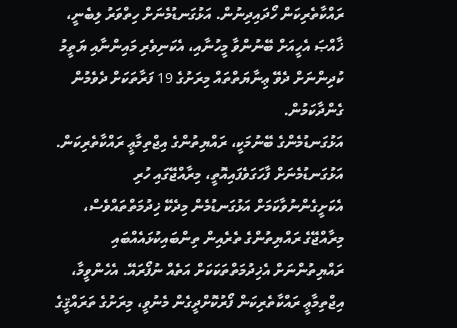ރައްކާތެރިކަން ހޯދައިދިނުން. އަޅުގަނޑުމެނަށް ހިތްވަރު ލިބެނީ، ޚާއްޞަ އެހީއަށް ބޭނުންވާ މީހުނާއި، އެކަނިވެރި މައިންނާއި ޔަތީމު ކުދިންނަށް ދެވޭ ޢިނާޔަތްތައް މިރަށުގެ 19 ފަރާތަކަށް ދެވެމުން ގެންދާކަމުން.
އަޅުގަނޑުމެންގެ ބޭނުމަކީ، ރައްޔިތުންގެ އިޖްތިމާޢީ ރައްކާތެރިކަން. އަޅުގަނޑުމެނަށް ފާހަގަވެފައިއޮތީ، މިރާއްޖޭގައި ހުރި އެކަށީގެންނުވާކަމަށް އަޅުގަނޑުމެން މިދެކޭ ޚިދުމަތްތައްވެސް، މިރާއްޖޭގެ ރައްޔިތުންގެ ތެރެއިން ތިންބައިކުޅައެއްބައި ރައްޔިތުންނަށް އެޚިދުމަތްތަކަކަށް އަތެއް ނުފޯރައޭ. އެހެންވީމާ، އިޖްތިމާޢީ ރައްކާތެރިކަން ފޯރުކޮށްދީގެން މެނުވީ، މިރަށުގެ ތަރައްޤީގެ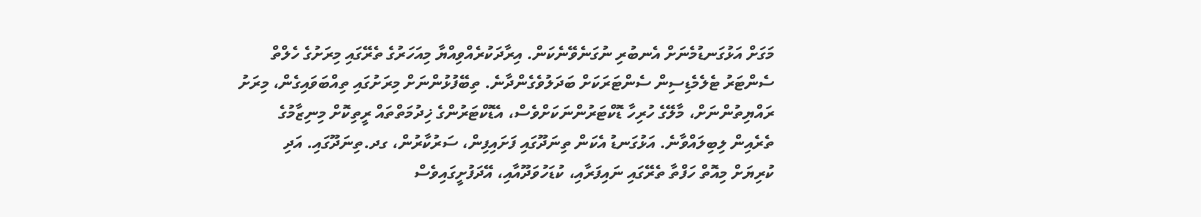މަގަށް އަޅުގަނޑުމެނަށް އެނބުރި ނުގަނެވޭނެކަން. އިރާދަކުރެއްވިއްޔާ މިއަހަރުގެ ތެރޭގައި މިރަށުގެ ހެލްތް ސެންޓަރު ޓެލެމެޑިސިން ސެންޓަރަކަށް ބަދަލުވެގެންދާނެ. ތިބޭފުޅުންނަށް މިރަށުގައި ތިއްބަވައިގެން، މިރަށު ރައްޔިތުންނަށް، މާލޭގެ ހުރިހާ ޑޮކްޓަރުންނަކަށްވެސް، އެޑޮކްޓަރުންގެ ޚިދުމަތްތައް ރީތިކޮށް މިނިޒާމުގެ ތެރެއިން ލިބިލައްވާނެ. އަޅުގަނޑު އެކަން ތިނަދޫގައި ފަށައިފިން، ސަރުކާރުން، ގދ.ތިނަދޫގައި. އަދި ކުރިޔަށް މިއޮތް ހަފްތާ ތެރޭގައި ނައިފަރާއި، ކުޑަހުވަދޫއާއި، އޭދަފުށީގައިވެސް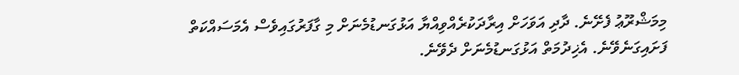މިމަޝްރޫޢު ފެށޭނެ. ދާދި އަވަހަށް އިރާދަކުރެއްވިއްޔާ އަޅުގަނޑުމެނަށް މި ގާފަރުގައިވެސް އެމަސައްކަތް ފަށައިގަނެވޭނެ. އެޚިދުމަތް އަޅުގަނޑުމެނަށް ދެވޭނެ.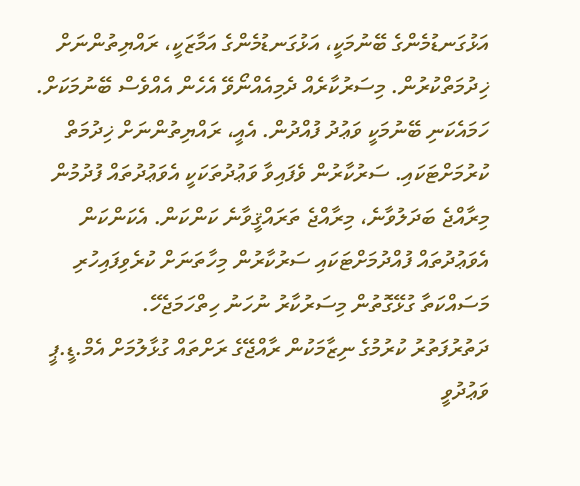އަޅުގަނޑުމެންގެ ބޭނުމަކީ، އަޅުގަނޑުމެންގެ އަމާޒަކީ، ރައްޔިތުންނަށް ޚިދުމަތްކުރުން. މިސަރުކާރެއް ދެމިއެއްނޯވޭ އެހެން އެއްވެސް ބޭނުމަކަށް. ހަމައެކަނި ބޭނުމަކީ ވަޢުދު ފުއްދުން. އެއީ، ރައްޔިތުންނަށް ޚިދުމަތް ކުރުމަށްޓަކައި. ސަރުކާރުން ވެފައިވާ ވަޢުދުތަކަކީ އެވަޢުދުތައް ފުދުމުން މިރާއްޖެ ބަދަލުވާނެ، މިރާއްޖެ ތަރައްޤީވާނެ ކަންކަން. އެކަންކަން އެވަޢުދުތައް ފުއްދުމަށްޓަކައި ސަރުކާރުން މިހާތަނަށް ކުރެވިފައިހުރި މަސައްކަތާ ގުޅޭގޮތުން މިސަރުކާރު ނުހަނު ހިތްހަމަޖެހޭ.
ދަތުރުފަތުރު ކުރުމުގެ ނިޒާމަކުން ރާއްޖޭގެ ރަށްތައް ގުޅާލުމަށް އެމް.ޑީ.ޕީ ވަޢުދުވީ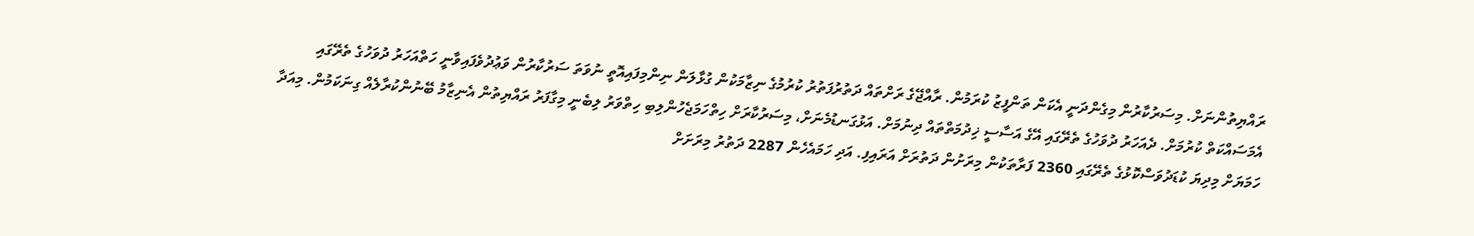ރައްޔިތުންނަށް. މިސަރުކާރުން މިގެންދަނީ އެކަން ތަންފީޒު ކުރަމުން. ރާއްޖޭގެ ރަށްތައް ދަތުރުފަތުރު ކުރުމުގެ ނިޒާމަކުން ގުޅާލަން ނިންމިފައިއޮތީ ނުވަތަ ސަރުކާރުން ވަޢުދުވެފައިވާނީ ހަތްއަހަރު ދުވަހުގެ ތެރޭގައި އެމަސައްކަތް ކުރުމަށް. ދެއަހަރު ދުވަހުގެ ތެރޭގައި އޭގެ އަސާސީ ޚިދުމަތްތައް ދިނުމަށް. އަޅުގަނޑުމެނަށް، މިސަރުކާރަށް ހިތްހަމަޖެހުންލިބި ހިތްވަރު ލިބެނީ މިގާފަރު ރައްޔިތުން އެނިޒާމު ބޭނުންކުރާލެއް ގިނަކަމުން. މިއަދާ ހަމަޔަށް މިދިޔަ ކުޑަދުވަސްކޮޅުގެ ތެރޭގައި 2360 ފަރާތަކުން މިރަށުން ދަތުރަށް އަރައިފި. އަދި ހަމައެހެން 2287 ދަތުރު މިރަށަށް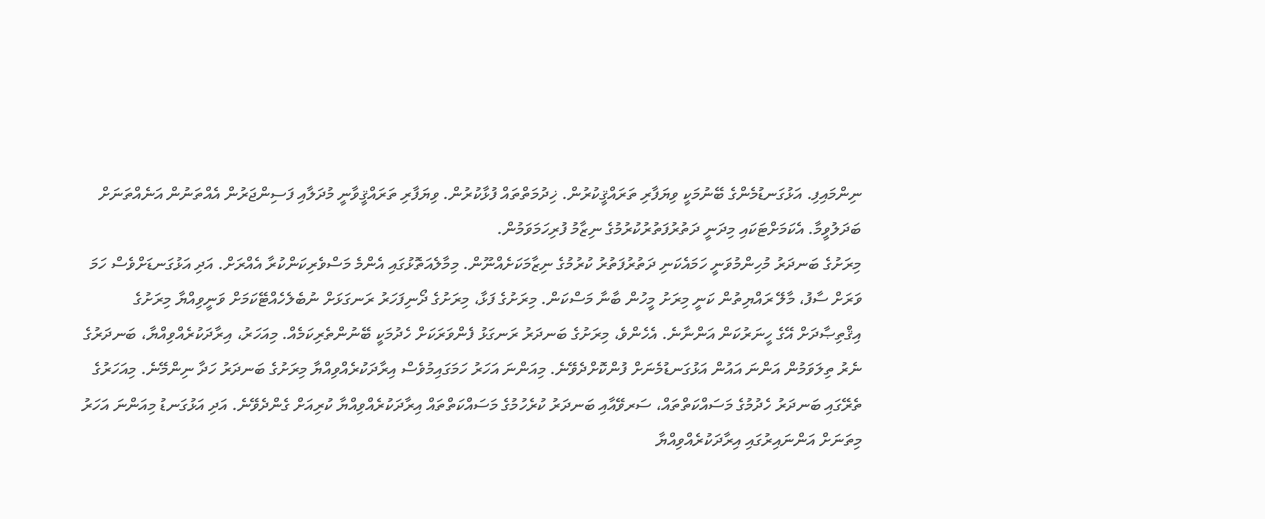ނިންމައިފި. އަޅުގަނޑުމެންގެ ބޭނުމަކީ ވިޔަފާރި ތަރައްޤީކުރުން. ޚިދުމަތްތައް ފުޅާކުރުން. ވިޔަފާރި ތަރައްޤީވާނީ މުދަލާއި ފަސިންޖަރުން އެއްތަނުން އަނެއްތަނަށް ބަދަލުވީމާ. އެކަމަށްޓަކައި މިދަނީ ދަތުރުފަތުރުކުރުމުގެ ނިޒާމު ފުރިހަމަވަމުން.
މިރަށުގެ ބަނދަރު މުހިންމުވަނީ ހަމައެކަނި ދަތުރުފަތުރު ކުރުމުގެ ނިޒާމަކަށެއްނޫން. މިމާލެއަތޮޅުގައި އެންމެ މަސްވެރިކަންކުރާ އެއްރަށް. އަދި އަޅުގަނޑަށްވެސް ހަމަ ވަރަށް ސާފު، މާލޭ ރައްޔިތުން ކަނީ މިރަށު މީހުން ބާނާ މަސްކަން. މިރަށުގެ ފަޅާ، މިރަށުގެ ދޯނިފަހަރު ރަނގަޅަށް ނުބެލެހެއްޓޭކަމަށް ވަނީވިއްޔާ މިރަށުގެ އިޤްތިޞާދަށް އޭގެ ހީނަރުކަން އަންނާނެ. އެހެންވެ، މިރަށުގެ ބަނދަރު ރަނގަޅު ފެންވަރަކަށް ހެދުމަކީ ބޭނުންތެރިކަމެއް. މިއަހަރު، އިރާދަކުރެއްވިއްޔާ، ބަނދަރުގެ ނެރު ތިލަވަމުން އަންނަ އައުން އަޅުގަނޑުމެނަށް ފުންކޮށްދެވޭނެ. މިއަންނަ އަހަރު ހަމަގައިމުވެސް އިރާދަކުރެއްވިއްޔާ މިރަށުގެ ބަނދަރު ހަދާ ނިންމޭނެ. މިއަހަރުގެ ތެރޭގައި ބަނދަރު ހެދުމުގެ މަސައްކަތްތައް، ސަރވޭއާއި ބަނދަރު ކުރެހުމުގެ މަސައްކަތްތައް އިރާދަކުރެއްވިއްޔާ ކުރިއަށް ގެންދެވޭނެ. އަދި އަޅުގަނޑު މިއަންނަ އަހަރު މިތަނަށް އަންނައިރުގައި އިރާދަކުރެއްވިއްޔާ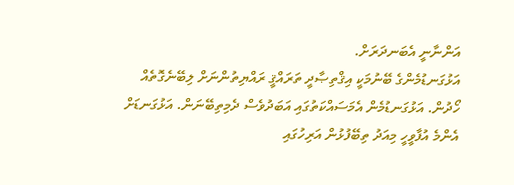އަންނާނީ އެބަނދަރަށް.
އަޅުގަނޑުމެންގެ ބޭނުމަކީ އިޤްތިޞާދީ ތަރައްޤީ ރައްޔިތުންނަށް ލިބޭނެގޮތެއް ހޯދުން. އަޅުގަނޑުމެން އެމަސައްކަތުގައި އަބަދުވެސް ދެމިތިބޭނަން. އަޅުގަނޑަށް އެންމެ އުފާވީހީ މިއަދު ތިބޭފުޅުން އަރިހުގައި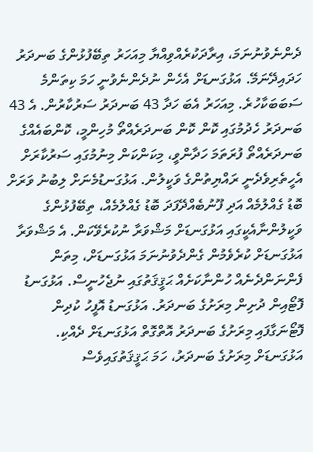ދެންނެވުނުނަމަ، އިރާދަކުރެއްވިއްޔާ މިއަހަރު ތިބޭފުޅުންގެ ބަނދަރު ހަދައިދޭނަމޭ. އަޅުގަނޑަށް އެހެން ނުދެންނެވުނީ ހަމަ ކިތަންމެ ސަބަބަކާހުރެ. މިއަހަރު އެބަ ހަދާ 43 ބަނދަރު ސަރުކާރުން. އެ 43 ބަނދަރު ހެދުމުގައި ކޮން ކޮން ބަނދަރެއްތޯ މުހިންމީ، ކޮންބައެއްގެ ބަނދަރެއްތޯ ފުރަތަމަ ހަދާންވީ، މިކަންކަން މިނުމުގައި ސަރުކާރަށް އެހީތެރިވެދެނީ ރައްޔިތުންގެ ވަކީލުން. އަޅުގަނޑުމެނަށް ލިބުނު ވަރަށް ބޮޑު ގެއްލުމެއް އަދި ފޫނުބެއްދޭފަދަ ބޮޑު ގެއްލުމެއް، ތިބޭފުޅުންގެ ވަކީލުންނާއެކީގައި އަޅުގަނޑަށް މަޝްވަރާ ނުކުރެވޭކަން. އެ މަޝްވަރާ އަޅުގަނޑަށް ކުރެވެމުން ގެންދެވުނުނަމަ އަޅުގަނޑަށް، މިތަން ފެންނަންދެނެއް ހުންނާކަށެއް ޙަޤީޤަތުގައި ނުޖެހުނީސް. އަޅުގަނޑު ފޮޓޯއިން ދުށިން މިރަށުގެ ބަނދަރު. އަޅުގަނޑު އޮފީހު ކުދިން ފޮޓޯނަގާފައި މިރަށުގެ ބަނދަރު އޮތްގޮތް އަޅުގަނޑަށް ދެއްކި. އަޅުގަނޑަށް މިރަށުގެ ބަނދަރު، ހަމަ ޙަޤީޤަތުގައިވެސް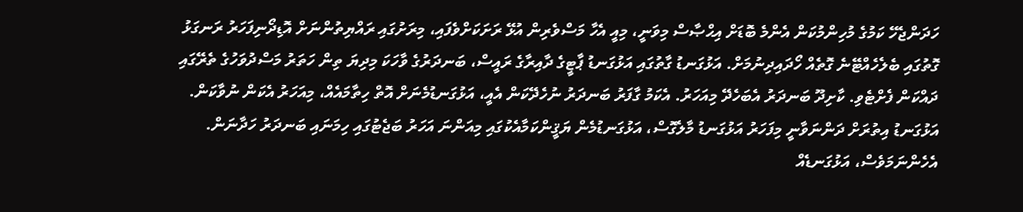ހަދަންޖެހޭ ކަމުގެ މުހިންމުކަން އެންމެ ބޮޑަށް އިޙްޞާސް މިވަނީ، މިއީ އެހާ މަސްވެރިން އުޅޭ ރަށަކަށްވެފައި، މިރަށުގައި ރައްޔިތުންނަށް އޮޑިދޯނިފަހަރު ރަނގަޅު ގޮތުގައި ބެލެހެއްޓޭނެ ގޮތެއް ހޯދައިދިނުމަށް. އަޅުގަނޑު ގާތުގައި އަޅުގަނޑު ޕާޓީގެ ދާއިރާގެ ރައީސް، ބަނދަރުގެ ވާހަކަ މިދިޔަ ތިން ހަތަރު މަސްދުވަހުގެ ތެރޭގައި ދައްކަން ފެށްޓެވި. ކާށިދޫ ބަނދަރު އެބަހެދޭ މިއަހަރު. އެކަމު ގާފަރު ބަނދަރު ނުހެދޭކަން އެއީ، އަޅުގަނޑުމެނަށް އޮތް ހިތާމައެއް، މިއަހަރު އެކަން ނުވާކަން. އަޅުގަނޑު އިތުރަށް ދަންނަވާނީ މިފަހަރު އަޅުގަނޑު މާލެގޮސް، އަޅުގަނޑުމެން ޔަޤީންކަމާއެކުގައި މިއަންނަ އަހަރު ބަޖެޓުގައި ހިމަނައި ބަނދަރު ހަދާނަން. އެހެންނަމަވެސް، އަޅުގަނޑެއް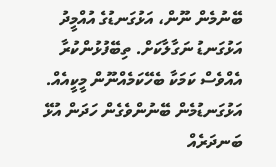ބޭނުމެން ނޫން، އަޅުގަނޑުގެ އުއްމީދު އަޅުގަނޑު ނަގާލާކަށް. ތިބޭފުޅުންކުރާ އެއްވެސް ކަމަކާ ބެހޭކަމެއްނޫން މީކީއެއް. އަޅުގަނޑުމެން ބޭނުންވެގެން ހަދަން އުޅޭ ބަނދަރެއް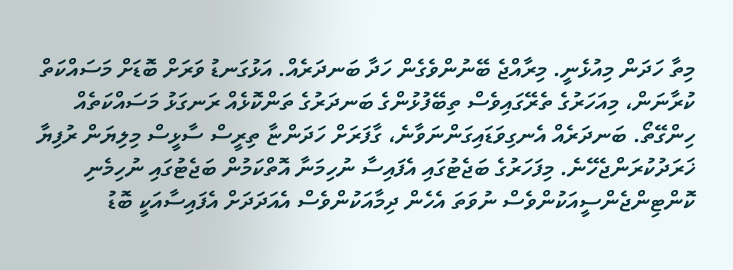މިތާ ހަދަން މިއުޅެނީ. މިރާއްޖެ ބޭނުންވެގެން ހަދާ ބަނދަރެއް. އަޅުގަނޑު ވަރަށް ބޮޑަށް މަސައްކަތް ކުރާނަން، މިއަހަރުގެ ތެރޭގައިވެސް ތިބޭފުޅުންގެ ބަނދަރުގެ ތަންކޮޅެއް ރަނގަޅު މަސައްކަތެއް ހިންގޭތޯ. ބަނދަރެއް އެނގިވަޑައިގަންނަވާނެ، ގާފަރަށް ހަދަންޏާ ތިރީސް ސާޅީސް މިލިޔަން ރުފިޔާ ޚަރަދުކުރަންޖެހޭނެ. މިފަހަރުގެ ބަޖެޓުގައި އެފައިސާ ނުހިމަނާ އޮތްކަމުން ބަޖެޓުގައި ނުހިމެނި ކޮންޓިންޖެންސީއަކުންވެސް ނުވަތަ އެހެން ދިމާއަކުންވެސް އެއަދަދަށް އެފައިސާއަކީ ބޮޑު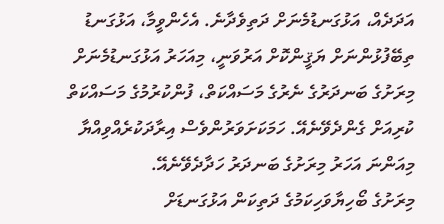އަދަދެއް، އަޅުގަނޑުމެނަށް ދަތިވެދާނެ. އެހެންވީމާ، އަޅުގަނޑު ތިބޭފުޅުންނަށް ޔަޤީންކޮށް އަރުވަނީ، މިއަހަރު އަޅުގަނޑުމެނަށް މިރަށުގެ ބަނދަރުގެ ނެރުގެ މަސައްކަތް، ފުންކުރުމުގެ މަސައްކަތް ކުރިއަށް ގެންދެވޭނެއޭ. ހަމަކަށަވަރުންވެސް އިރާދަކުރެއްވިއްޔާ މިއަންނަ އަހަރު މިރަށުގެ ބަނދަރު ހަދާދެވޭނެއޭ.
މިރަށުގެ ބޯހިޔާވަހިކަމުގެ ދަތިކަން އަޅުގަނޑަށް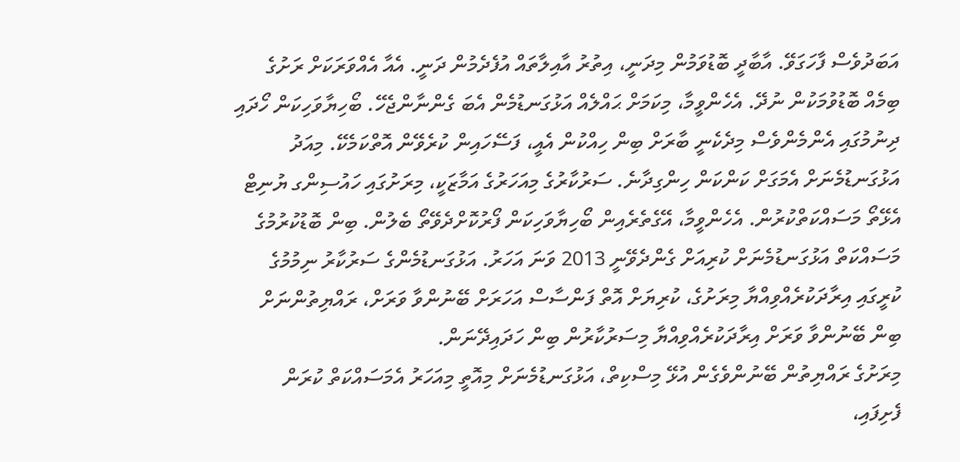އަބަދުވެސް ފާހަގަވޭ. އާބާދީ ބޮޑުވަމުން މިދަނީ، އިތުރު އާއިލާތައް އުފެދެމުން ދަނީ. އެއާ އެއްވަރަކަށް ރަށުގެ ބިމެއް ބޮޑުވުމަކުން ނުދޭ. އެހެންވީމާ، މިކަމަށް ޙައްލެއް އަޅުގަނޑުމެން އެބަ ގެންނާންޖެހޭ. ބޯހިޔާވަހިކަން ހޯދައި ދިނުމުގައި އެންމެންވެސް މިދެކެނީ ބާރަށް ބިން ހިއްކުން އެއީ، ފަސޭހައިން ކުރެވޭން އޮތްކަމެކޭ. މިއަދު އަޅުގަނޑުމެނަށް އެމަގަށް ކަންކަން ހިންގިދާނެ. ސަރުކާރުގެ މިއަހަރުގެ އަމާޒަކީ، މިރަށުގައި ހައުސިންގ ޔުނިޓް އެޅޭތޯ މަސައްކަތްކުރުން. އެހެންވީމާ، އޭގެތެރެއިން ބޯހިޔާވަހިކަން ފޯރުކޮށްދެވޭތޯ ބެލުން. ބިން ބޮޑުކުރުމުގެ މަސައްކަތް އަޅުގަނޑުމެނަށް ކުރިއަށް ގެންދެވޭނީ 2013 ވަނަ އަހަރު. އަޅުގަނޑުމެންގެ ސަރުކާރު ނިމުމުގެ ކުރީގައި އިރާދަކުރެއްވިއްޔާ މިރަށުގެ، ކުރިޔަށް އޮތް ފަންސާސް އަހަރަށް ބޭނުންވާ ވަރަށް، ރައްޔިތުންނަށް ބިން ބޭނުންވާ ވަރަށް އިރާދަކުރެއްވިއްޔާ މިސަރުކާރުން ބިން ހަދައިދޭނަން.
މިރަށުގެ ރައްޔިތުން ބޭނުންވެގެން އުޅޭ މިސްކިތް، އަޅުގަނޑުމެނަށް މިއޮތީ މިއަހަރު އެމަސައްކަތް ކުރަން ފެށިފައި،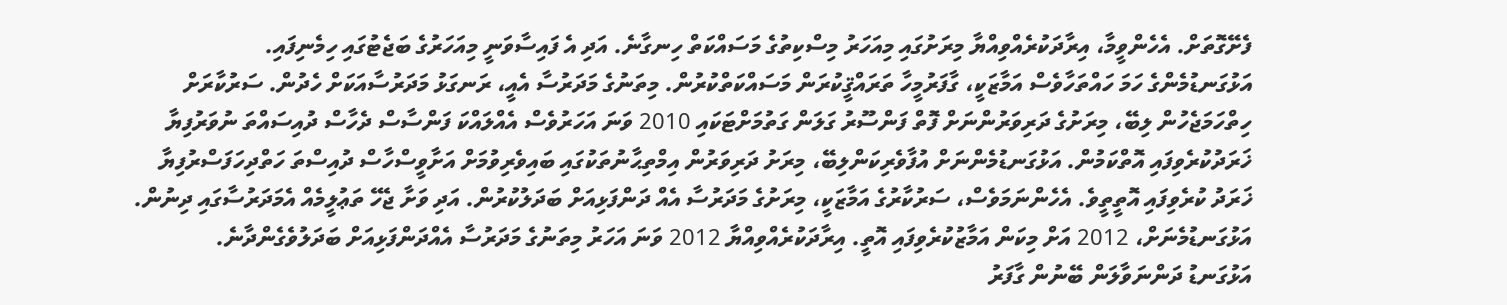ފެށޭގޮތަށް. އެހެންވީމާ، އިރާދަކުރެއްވިއްޔާ މިރަށުގައި މިއަހަރު މިސްކިތުގެ މަސައްކަތް ހިނގާނެ. އަދި އެ ފައިސާވަނީ މިއަހަރުގެ ބަޖެޓުގައި ހިމެނިފައި.
އަޅުގަނޑުމެންގެ ހަމަ ހައްތަހާވެސް އަމާޒަކީ، ގާފަރުމީހާ ތަރައްޤީކުރަން މަސައްކަތްކުރުން. މިތަނުގެ މަދަރުސާ އެއީ، ރަނގަޅު މަދަރުސާއަކަށް ހެދުން. ސަރުކާރަށް ހިތްހަމަޖެހުން ލިބޭ، މިރަށުގެ ދަރިވަރުންނަށް ފޮތް ފަންސޫރު ގަލަން ގަތުމަށްޓަކައި 2010 ވަނަ އަހަރުވެސް އެއްލައްކަ ފަންސާސް ދެހާސް ދުއިސައްތަ ނުވަރުފިޔާ ޚަރަދުކުރެވިފައި އޮތްކަމުން. އަޅުގަނޑުމެންނަށް އުފާވެރިކަންލިބޭ، މިރަށު ދަރިވަރުން އިމްތިޙާނުތަކުގައި ބައިވެރިވުމަށް އަށާވީސްހާސް ދުއިސްތަ ހަތްދިހަފަސްރުފިޔާ ޚަރަދު ކުރެވިފައި އޮތީތީވެ. އެހެންނަމަވެސް، ސަރުކާރުގެ އަމާޒަކީ، މިރަށުގެ މަދަރުސާ އެއް ދަންފަޅިއަށް ބަދަލުކުރުން. އަދި ވަށާ ޖެހޭ ތަޢުލީމެއް އެމަދަރުސާގައި ދިނުން. އަޅުގަނޑުމެނަށް، 2012 އަށް މިކަން އަމާޒުކުރެވިފައި އޮތީ. އިރާދަކުރެއްވިއްޔާ 2012 ވަނަ އަހަރު މިތަނުގެ މަދަރުސާ އެއްދަންފަޅިއަށް ބަދަލުވެގެންދާނެ.
އަޅުގަނޑު ދަންނަވާލަން ބޭނުން ގާފަރު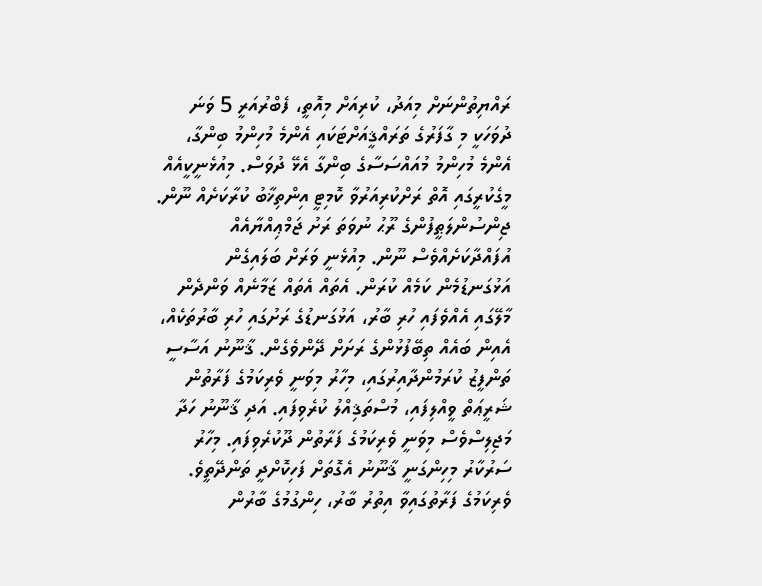ރައްޔިތުންނަށް މިއަދު، ކުރިއަށް މިއޮތީ، ފެބްރުއަރީ 5 ވަނަ ދުވަހަކީ މި ގާފަރުގެ ތަރައްޤީއަށްޓަކައި އެންމެ މުހިންމު ބިންގާ، އެންމެ މުހިންމު މުއައްސަސާގެ ބިންގާ އެޅޭ ދުވަސް. މިއުޅެނީކީއެއް މީގެކުރީގައި އޮތް ރަށްކުރިއަރުވާ ކޮމިޓީ އިންތިޚާބު ކުރާކަށެއް ނޫން. ޖިންސުންލަޠީފުންގެ ރޫޙު ނުވަތަ ރަށު ޖަމްޢިއްޔާއެއް އުފައްދާކަށެއްވެސް ނޫން. މިއުޅެނީ ވަރަށް ބަލައިގެން އަޅުގަނޑުމެން ކަމެއް ކުރަން. އެތައް އެތައް ޒަމާނެއް ވަންދެން މާލޭގައި އެއްވެފައި ހުރި ބާރު، އަޅުގަނޑުގެ ރަށުގައި ހުރި ބާރުތަކެއް، އެއިން ބައެއް ތިބޭފުޅުންގެ ރަށަށް ދޭންވެގެން. ޤާނޫނު އަސާސީ ތަންފީޒު ކުރަމުންދާއިރުގައި، މިހާރު މިވަނީ ވެރިކަމުގެ ފަރާތުން ޝަރީޢަތް ވީއްލިފައި، މުސްތަޤިއްލު ކުރެވިފައި. އަދި ޤާނޫނު ހަދާ މަޖިލިސްވެސް މިވަނީ ވެރިކަމުގެ ފަރާތުން ދޫކުރެވިފައި. މިހާރު ސަރުކާރު މިހިންގަނީ ޤާނޫނު އެގޮތަށް ފަހިކޮށްދީ ތަންދޭތީވެ. ވެރިކަމުގެ ފަރާތުގައިވާ އިތުރު ބާރު، ހިންގުމުގެ ބާރުން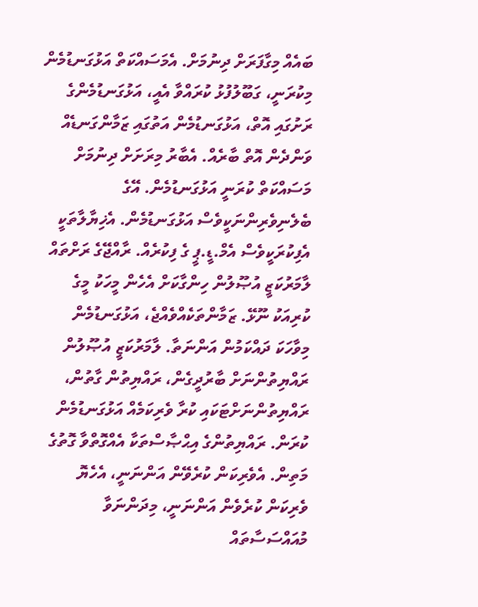ބައެއް މިގާފަރަށް ދިނުމަށް. އެމަސައްކަތް އަޅުގަނޑުމެން މިކުރަނީ، ގަބޫލުފުޅު ކުރައްވާ އެއީ، އަޅުގަނޑުމެންގެ ރަށުގައި އޮތް، އަޅުގަނޑުމެން އަތުގައި ޒަމާންގަނޑެއް ވަންދެން އޮތް ބާރެއް. އެބާރު މިރަށަށް ދިނުމަށް މަސައްކަތް ކުރަނީ އަޅުގަނޑުމެން. އޭގެ ބެލެނިވެރިންނަކީވެސް އަޅުގަނޑުމެން. އެޚިޔާލާތަކީ އެފިކުރަކީވެސް އެމް.ޑީ.ޕީ ގެ ފިކުރެއް. ރާއްޖޭގެ ރަށްތައް ލާމަރުކަޒީ އުޞޫލުން ހިންގާކަށް އެހެން މީހަކު މީގެ ކުރިއަކު ނޫޅޭ. ޒަމާންތަކެއްވެއްޖެ، އަޅުގަނޑުމެން މިވާހަކަ ދައްކަމުން އަންނަތާ. ލާމަރުކަޒީ އުޞޫލުން ރައްޔިތުންނަށް ބާރުދީގެން، ރައްޔިތުން ގާތުން، ރައްޔިތުންނަށްޓަކައި ކުރާ ވެރިކަމެއް އަޅުގަނޑުމެން ކުރަން. ރައްޔިތުންގެ އިޙްޞާސްތަކާ އެއްގޮތްވާ ގޮތުގެ މަތިން. އެވެރިކަން ކުރެވޭން އަންނަނީ، އެހެޔޮ ވެރިކަން ކުރެވެން އަންނަނީ، މިދަންނަވާ މުއައްސަސާތައް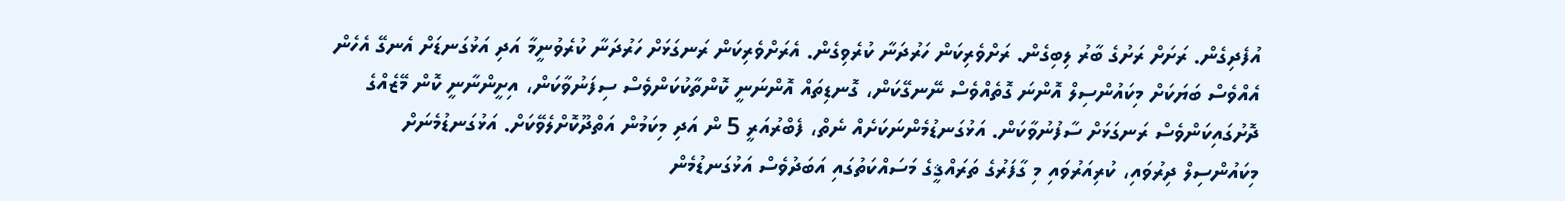އުފެދިގެން. ރަށަށް ރަށުގެ ބާރު ލިބިގެން. ރަށްވެރިކަން ހަރުދަނާ ކުރެވިގެން. އެރަށްވެރިކަން ރަނގަޅަށް ހަރުދަނާ ކުރެވުނީމާ އަދި އަޅުގަނޑަށް އެނގޭ އެހެން އެއްވެސް ބަޔަކަށް މިކައުންސިލް އޮންނަ ގޮތެއްވެސް ނޭނގޭކަން، ގޮނޑިތައް އޮންނަނީ ކޮންތާކުކަންވެސް ސިފަނުވާކަން، އިށީންނާނީ ކޮން މޭޒެއްގެ ދޮށުގައިކަންވެސް ރަނގަޅަށް ސާފުނުވާކަން. އަޅުގަނޑުމެންނަކަށެއް ނެތް، ފެބްރުއަރީ 5 ން އަދި މިކަމުން އަތްދޫކޮށްލެވޭކަށް. އަޅުގަނޑުމެނަށް މިކައުންސިލް ދިރުވައި، ކުރިއަރުވައި މި ގާފަރުގެ ތަރައްޤީގެ މަސައްކަތުގައި އަބަދުވެސް އަޅުގަނޑުމެން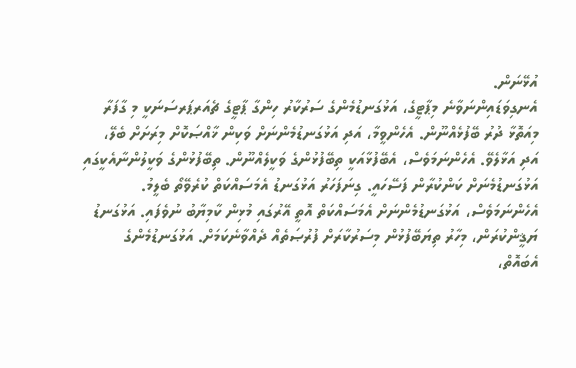އުޅޭނަން.
އެނގިވަޑައިންނަވާނެ މިޕާޓީގެ، އަޅުގަނޑުމެންގެ ސަރުކާރު ހިންގާ ޕާޓީގެ ޗެއަރޕަރސަނަކީ މި ގާފަރާ މިއަތޮޅާ ދުރު ބޭފުޅެއްނޫން. އެހެންވީމާ، އަދި އަޅުގަނޑުމެންނަށް ވަކިން ޚާއްޞަކޮށް މިރަށަށް ބެލޭ، އަދި އަޅާލެވޭ. އެހެންނަމަވެސް، އެބޭފުޅާއަކީ ތިބޭފުޅުންގެ ވަކީލެއްނޫން. ތިބޭފުޅުންގެ ވަކީލުންނާއެކީގައި އަޅުގަނޑުމެނަށް ކަންކުރާން ފަސޭހައީ. ގިނަފަހަރު އަޅުގަނޑު އެމަސައްކަތް ކުރެވޭތޯ ބެލީމު. އެހެންނަމަވެސް، އަޅުގަނޑުމެންނަށް އެމަސައްކަތް އޮތީ އޭރުގައި މުޅިން ކާމިޔާބު ނުވެފައި. އަޅުގަނޑު ޔަޤީންކުރަން، މިހާރު ތިޔަބޭފުޅުން މިސަރުކާރަށް ފުރުޞަތެއް ދެއްވާނެކަމަށް. އަޅުގަނޑުމެންގެ އެބައޮތް،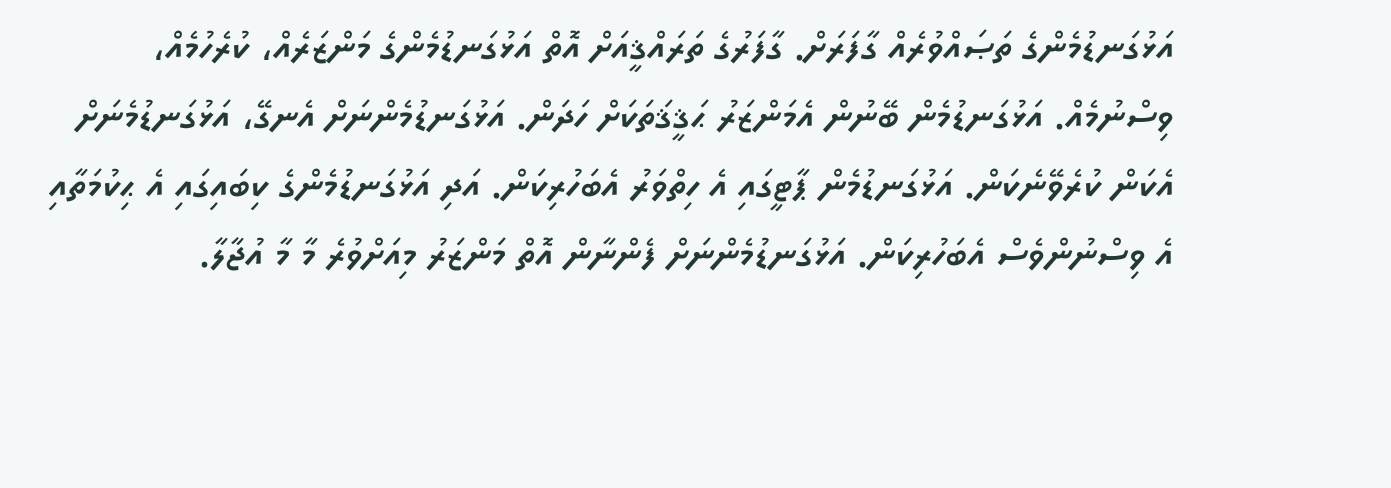އަޅުގަނޑުމެންގެ ތަޞައްވުރެއް ގާފަރަށް. ގާފަރުގެ ތަރައްޤީއަށް އޮތް އަޅުގަނޑުމެންގެ މަންޒަރެއް، ކުރެހުމެއް، ވިސްނުމެއް. އަޅުގަނޑުމެން ބޭނުން އެމަންޒަރު ޙަޤީޤަތަކަށް ހަދަން. އަޅުގަނޑުމެންނަށް އެނގޭ، އަޅުގަނޑުމެނަށް އެކަން ކުރެވޭނެކަން. އަޅުގަނޑުމެން ޕާޓީގައި އެ ހިތްވަރު އެބަހުރިކަން. އަދި އަޅުގަނޑުމެންގެ ކިބައިގައި އެ ޙިކުމަތާއި    އެ ވިސްނުންވެސް އެބަހުރިކަން. އަޅުގަނޑުމެންނަށް ފެންނާން އޮތް މަންޒަރު މިއަށްވުރެ މާ މާ އުޖާލާ.